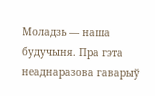Моладзь — наша будучыня. Пра гэта неаднаразова гаварыў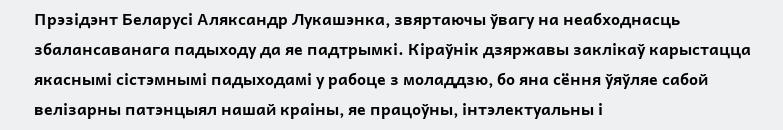Прэзідэнт Беларусі Аляксандр Лукашэнка, звяртаючы ўвагу на неабходнасць збалансаванага падыходу да яе падтрымкі. Кіраўнік дзяржавы заклікаў карыстацца якаснымі сістэмнымі падыходамі у рабоце з моладдзю, бо яна сёння ўяўляе сабой велізарны патэнцыял нашай краіны, яе працоўны, інтэлектуальны і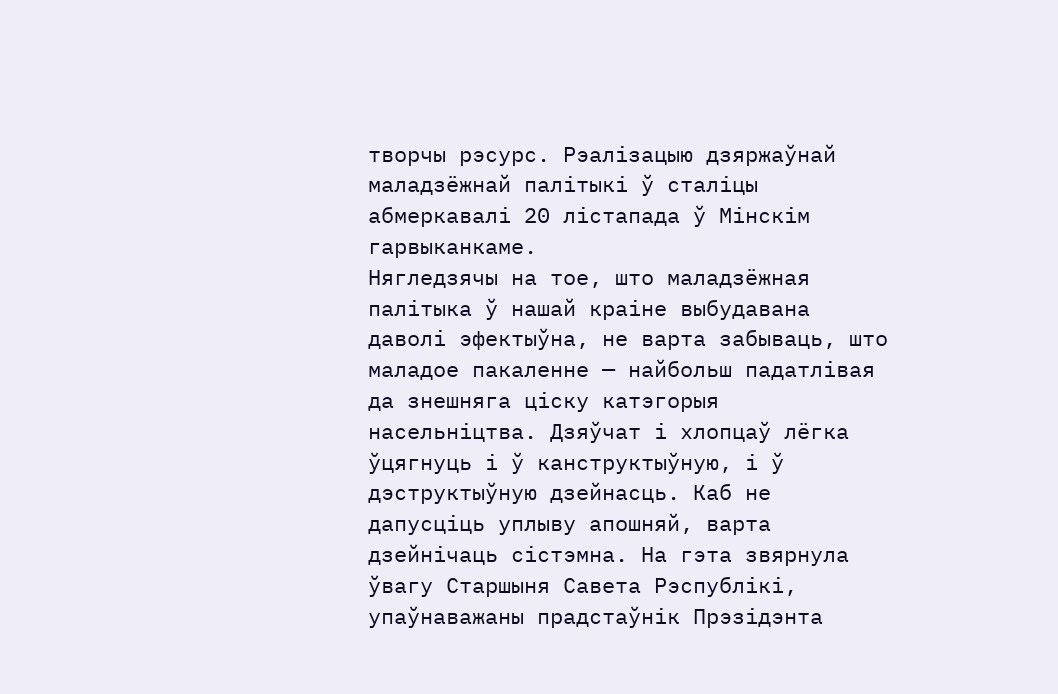творчы рэсурс. Рэалізацыю дзяржаўнай маладзёжнай палітыкі ў сталіцы абмеркавалі 20 лістапада ў Мінскім гарвыканкаме.
Нягледзячы на тое, што маладзёжная палітыка ў нашай краіне выбудавана даволі эфектыўна, не варта забываць, што маладое пакаленне — найбольш падатлівая да знешняга ціску катэгорыя насельніцтва. Дзяўчат і хлопцаў лёгка ўцягнуць і ў канструктыўную, і ў дэструктыўную дзейнасць. Каб не дапусціць уплыву апошняй, варта дзейнічаць сістэмна. На гэта звярнула ўвагу Старшыня Савета Рэспублікі, упаўнаважаны прадстаўнік Прэзідэнта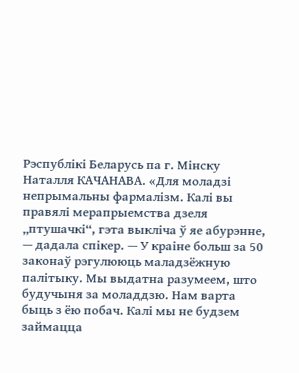Рэспублікі Беларусь па г. Мінску Наталля КАЧАНАВА. «Для моладзі непрымальны фармалізм. Калі вы правялі мерапрыемства дзеля „птушачкі“, гэта выкліча ў яе абурэнне, — дадала спікер. — У краіне больш за 50 законаў рэгулююць маладзёжную палітыку. Мы выдатна разумеем, што будучыня за моладдзю. Нам варта быць з ёю побач. Калі мы не будзем займацца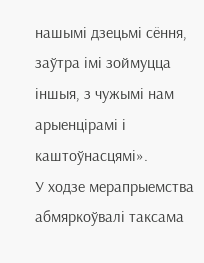нашымі дзецьмі сёння, заўтра імі зоймуцца іншыя, з чужымі нам арыенцірамі і каштоўнасцямі».
У ходзе мерапрыемства абмяркоўвалі таксама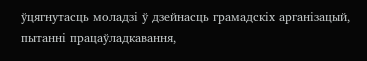ўцягнутасць моладзі ў дзейнасць грамадскіх арганізацый, пытанні працаўладкавання,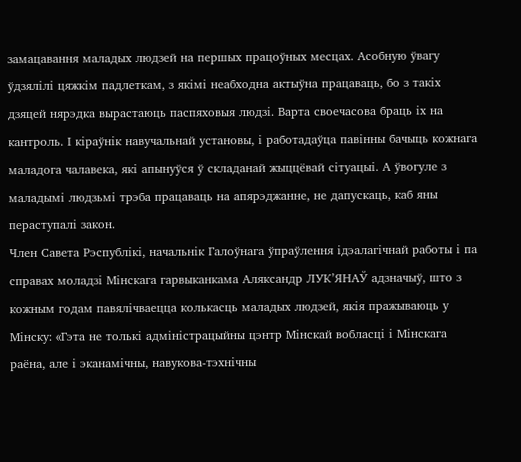замацавання маладых людзей на першых працоўных месцах. Асобную ўвагу ўдзялілі цяжкім падлеткам, з якімі неабходна актыўна працаваць, бо з такіх дзяцей нярэдка вырастаюць паспяховыя людзі. Варта своечасова браць іх на кантроль. І кіраўнік навучальнай установы, і работадаўца павінны бачыць кожнага маладога чалавека, які апынуўся ў складанай жыццёвай сітуацыі. А ўвогуле з маладымі людзьмі трэба працаваць на апярэджанне, не дапускаць, каб яны пераступалі закон.
Член Савета Рэспублікі, начальнік Галоўнага ўпраўлення ідэалагічнай работы і па справах моладзі Мінскага гарвыканкама Аляксандр ЛУК’ЯНАЎ адзначыў, што з кожным годам павялічваецца колькасць маладых людзей, якія пражываюць у Мінску: «Гэта не толькі адміністрацыйны цэнтр Мінскай вобласці і Мінскага раёна, але і эканамічны, навукова-тэхнічны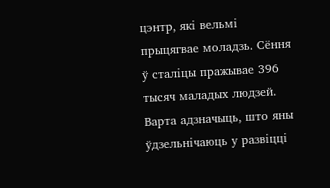цэнтр, які вельмі прыцягвае моладзь. Сёння ў сталіцы пражывае 396 тысяч маладых людзей. Варта адзначыць, што яны ўдзельнічаюць у развіцці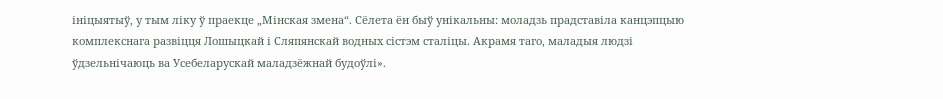ініцыятыў, у тым ліку ў праекце „Мінская змена“. Сёлета ён быў унікальны: моладзь прадставіла канцэпцыю комплекснага развіцця Лошыцкай і Сляпянскай водных сістэм сталіцы. Акрамя таго, маладыя людзі ўдзельнічаюць ва Усебеларускай маладзёжнай будоўлі».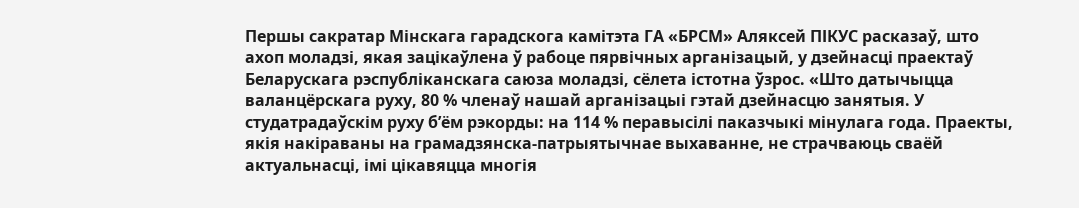Першы сакратар Мінскага гарадскога камітэта ГА «БРСМ» Аляксей ПІКУС расказаў, што ахоп моладзі, якая зацікаўлена ў рабоце пярвічных арганізацый, у дзейнасці праектаў Беларускага рэспубліканскага саюза моладзі, сёлета істотна ўзрос. «Што датычыцца валанцёрскага руху, 80 % членаў нашай арганізацыі гэтай дзейнасцю занятыя. У студатрадаўскім руху б’ём рэкорды: на 114 % перавысілі паказчыкі мінулага года. Праекты, якія накіраваны на грамадзянска-патрыятычнае выхаванне, не страчваюць сваёй актуальнасці, імі цікавяцца многія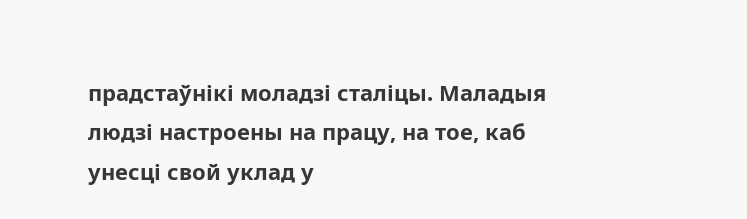прадстаўнікі моладзі сталіцы. Маладыя людзі настроены на працу, на тое, каб унесці свой уклад у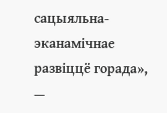сацыяльна-эканамічнае развіццё горада», —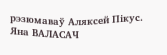рэзюмаваў Аляксей Пікус.
Яна ВАЛАСАЧ